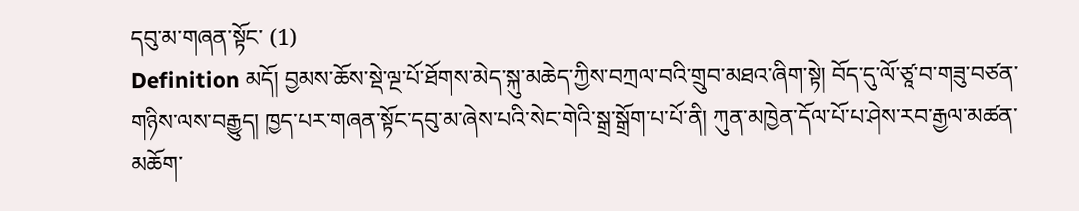དབུ་མ་གཞན་སྟོང་ (1)
Definition མདོ། བྱམས་ཆོས་སྡེ་ལྔ་པོ་ཐོགས་མེད་སྐུ་མཆེད་ཀྱིས་བཀྲལ་བའི་གྲུབ་མཐའ་ཞིག་སྟེ། བོད་དུ་ལོ་ཙཱ་བ་གཟུ་བཙན་གཉིས་ལས་བརྒྱུད། ཁྱད་པར་གཞན་སྟོང་དབུ་མ་ཞེས་པའི་སེང་གེའི་སྒྲ་སྒྲོག་པ་པོ་ནི། ཀུན་མཁྱེན་དོལ་པོ་པ་ཤེས་རབ་རྒྱལ་མཚན་མཆོག་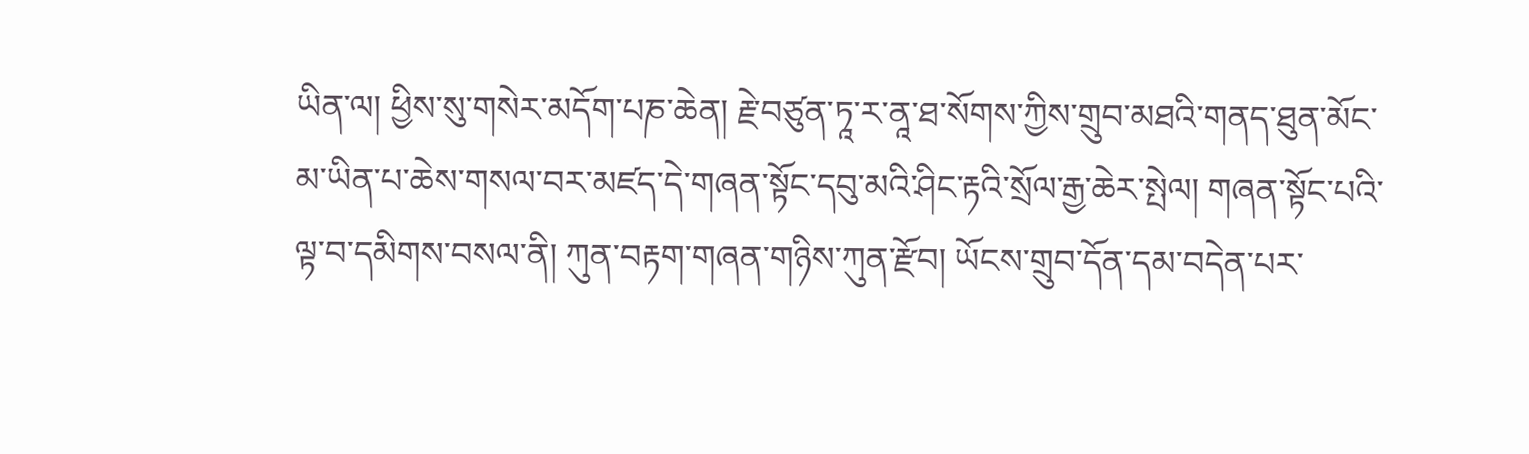ཡིན་ལ། ཕྱིས་སུ་གསེར་མདོག་པཎ་ཆེན། རྗེ་བཙུན་ཏཱ་ར་ནཱ་ཐ་སོགས་ཀྱིས་གྲུབ་མཐའི་གནད་ཐུན་མོང་མ་ཡིན་པ་ཆེས་གསལ་བར་མཛད་དེ་གཞན་སྟོང་དབུ་མའི་ཤིང་རྟའི་སྲོལ་རྒྱ་ཆེར་སྤེལ། གཞན་སྟོང་པའི་ལྟ་བ་དམིགས་བསལ་ནི། ཀུན་བརྟག་གཞན་གཉིས་ཀུན་རྫོབ། ཡོངས་གྲུབ་དོན་དམ་བདེན་པར་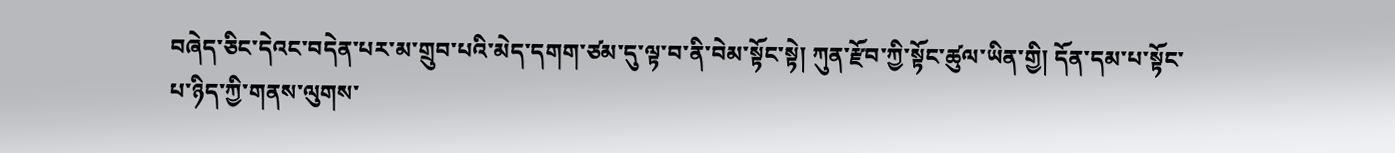བཞེད་ཅིང་དེའང་བདེན་པར་མ་གྲུབ་པའི་མེད་དགག་ཙམ་དུ་ལྟ་བ་ནི་བེམ་སྟོང་སྟེ། ཀུན་རྫོབ་ཀྱི་སྟོང་ཚུལ་ཡིན་གྱི། དོན་དམ་པ་སྟོང་པ་ཉིད་ཀྱི་གནས་ལུགས་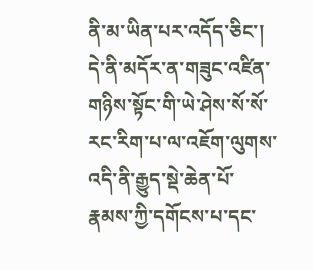ནི་མ་ཡིན་པར་འདོད་ཅིང་། དེ་ནི་མདོར་ན་གཟུང་འཛིན་གཉིས་སྟོང་གི་ཡེ་ཤེས་སོ་སོ་རང་རིག་པ་ལ་འཇོག་ལུགས་འདི་ནི་རྒྱུད་སྡེ་ཆེན་པོ་རྣམས་ཀྱི་དགོངས་པ་དང་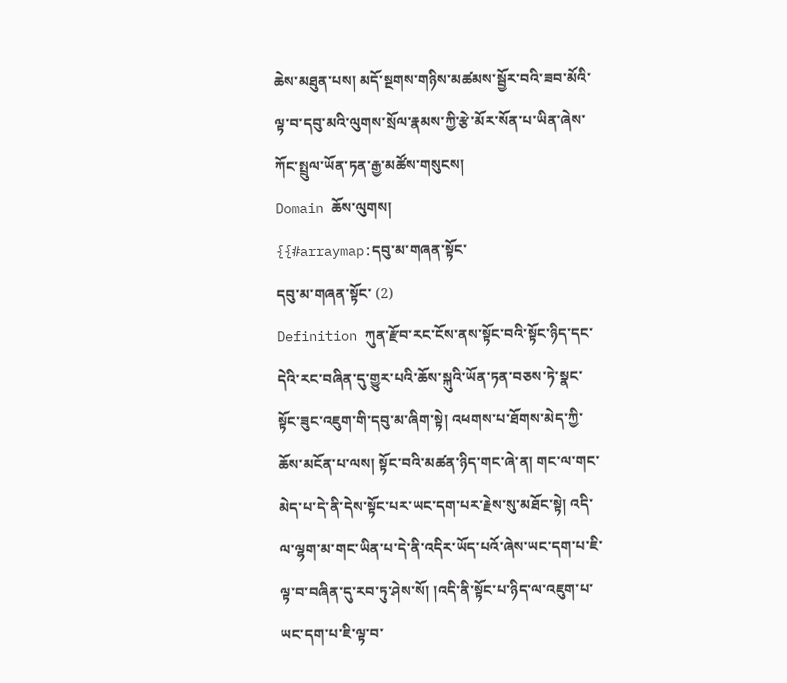ཆེས་མཐུན་པས། མདོ་སྔགས་གཉིས་མཚམས་སྦྱོར་བའི་ཟབ་མོའི་ལྟ་བ་དབུ་མའི་ལུགས་སྲོལ་རྣམས་ཀྱི་རྩེ་མོར་སོན་པ་ཡིན་ཞེས་ཀོང་སྤྲུལ་ཡོན་ཏན་རྒྱ་མཚོས་གསུངས།
Domain ཆོས་ལུགས།
{{#arraymap:དབུ་མ་གཞན་སྟོང་
དབུ་མ་གཞན་སྟོང་ (2)
Definition ཀུན་རྫོབ་རང་ངོས་ནས་སྟོང་བའི་སྟོང་ཉིད་དང་དེའི་རང་བཞིན་དུ་གྱུར་པའི་ཆོས་སྐུའི་ཡོན་ཏན་བཅས་ཏེ་སྣང་སྟོང་ཟུང་འཇུག་གི་དབུ་མ་ཞིག་སྟེ། འཕགས་པ་ཐོགས་མེད་ཀྱི་ཆོས་མངོན་པ་ལས། སྟོང་བའི་མཚན་ཉིད་གང་ཞེ་ན། གང་ལ་གང་མེད་པ་དེ་ནི་དེས་སྟོང་པར་ཡང་དག་པར་རྗེས་སུ་མཐོང་སྟེ། འདི་ལ་ལྷག་མ་གང་ཡིན་པ་དེ་ནི་འདིར་ཡོད་པའོ་ཞེས་ཡང་དག་པ་ཇི་ལྟ་བ་བཞིན་དུ་རབ་ཏུ་ཤེས་སོ། །འདི་ནི་སྟོང་པ་ཉིད་ལ་འཇུག་པ་ཡང་དག་པ་ཇི་ལྟ་བ་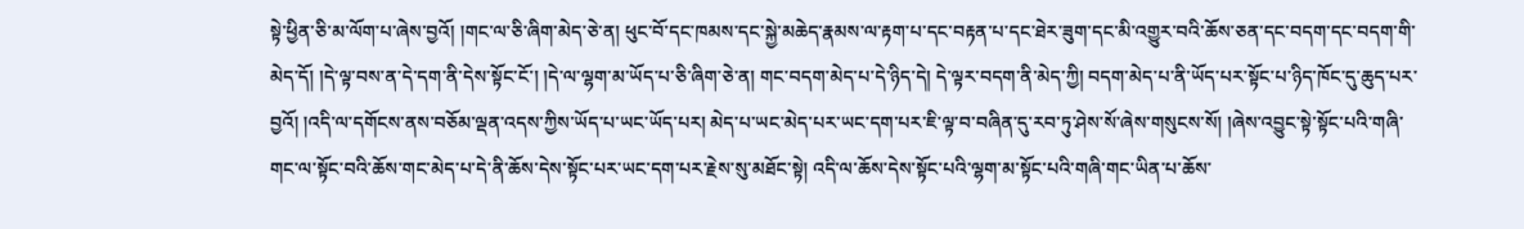སྟེ་ཕྱིན་ཅི་མ་ལོག་པ་ཞེས་བྱའོ། །གང་ལ་ཅི་ཞིག་མེད་ཅེ་ན། ཕུང་བོ་དང་ཁམས་དང་སྐྱེ་མཆེད་རྣམས་ལ་རྟག་པ་དང་བརྟན་པ་དང་ཐེར་ཟུག་དང་མི་འགྱུར་བའི་ཆོས་ཅན་དང་བདག་དང་བདག་གི་མེད་དོ། །དེ་ལྟ་བས་ན་དེ་དག་ནི་དེས་སྟོང་ངོ་། །དེ་ལ་ལྷག་མ་ཡོད་པ་ཅི་ཞིག་ཅེ་ན། གང་བདག་མེད་པ་དེ་ཉིད་དེ། དེ་ལྟར་བདག་ནི་མེད་ཀྱི། བདག་མེད་པ་ནི་ཡོད་པར་སྟོང་པ་ཉིད་ཁོང་དུ་ཆུད་པར་བྱའོ། །འདི་ལ་དགོངས་ནས་བཅོམ་ལྡན་འདས་ཀྱིས་ཡོད་པ་ཡང་ཡོད་པར། མེད་པ་ཡང་མེད་པར་ཡང་དག་པར་ཇི་ལྟ་བ་བཞིན་དུ་རབ་ཏུ་ཤེས་སོ་ཞེས་གསུངས་སོ། །ཞེས་འབྱུང་སྟེ་སྟོང་པའི་གཞི་གང་ལ་སྟོང་བའི་ཆོས་གང་མེད་པ་དེ་ནི་ཆོས་དེས་སྟོང་པར་ཡང་དག་པར་རྗེས་སུ་མཐོང་སྟེ། འདི་ལ་ཆོས་དེས་སྟོང་པའི་ལྷག་མ་སྟོང་པའི་གཞི་གང་ཡིན་པ་ཆོས་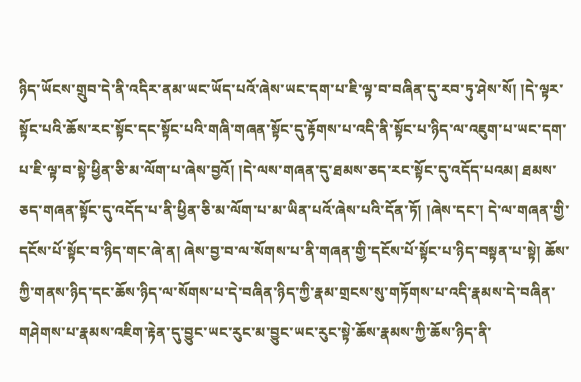ཉིད་ཡོངས་གྲུབ་དེ་ནི་འདིར་ནམ་ཡང་ཡོད་པའོ་ཞེས་ཡང་དག་པ་ཇི་ལྟ་བ་བཞིན་དུ་རབ་ཏུ་ཤེས་སོ། །དེ་ལྟར་སྟོང་པའི་ཆོས་རང་སྟོང་དང་སྟོང་པའི་གཞི་གཞན་སྟོང་དུ་རྟོགས་པ་འདི་ནི་སྟོང་པ་ཉིད་ལ་འཇུག་པ་ཡང་དག་པ་ཇི་ལྟ་བ་སྟེ་ཕྱིན་ཅི་མ་ལོག་པ་ཞེས་བྱའོ། །དེ་ལས་གཞན་དུ་ཐམས་ཅད་རང་སྟོང་དུ་འདོད་པའམ། ཐམས་ཅད་གཞན་སྟོང་དུ་འདོད་པ་ནི་ཕྱིན་ཅི་མ་ལོག་པ་མ་ཡིན་པའོ་ཞེས་པའི་དོན་ཏོ། །ཞེས་དང་། དེ་ལ་གཞན་གྱི་དངོས་པོ་སྟོང་བ་ཉིད་གང་ཞེ་ན། ཞེས་བྱ་བ་ལ་སོགས་པ་ནི་གཞན་གྱི་དངོས་པོ་སྟོང་པ་ཉིད་བསྟན་པ་སྟེ། ཆོས་ཀྱི་གནས་ཉིད་དང་ཆོས་ཉིད་ལ་སོགས་པ་དེ་བཞིན་ཉིད་ཀྱི་རྣམ་གྲངས་སུ་གཏོགས་པ་འདི་རྣམས་དེ་བཞིན་གཤེགས་པ་རྣམས་འཇིག་རྟེན་དུ་བྱུང་ཡང་རུང་མ་བྱུང་ཡང་རུང་སྟེ་ཆོས་རྣམས་ཀྱི་ཆོས་ཉིད་ནི་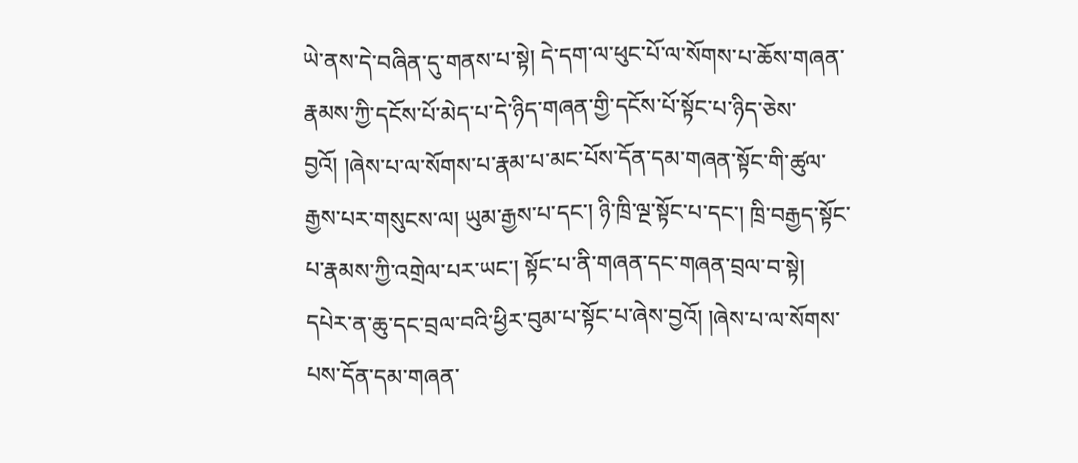ཡེ་ནས་དེ་བཞིན་དུ་གནས་པ་སྟེ། དེ་དག་ལ་ཕུང་པོ་ལ་སོགས་པ་ཆོས་གཞན་རྣམས་ཀྱི་དངོས་པོ་མེད་པ་དེ་ཉིད་གཞན་གྱི་དངོས་པོ་སྟོང་པ་ཉིད་ཅེས་བྱའོ། །ཞེས་པ་ལ་སོགས་པ་རྣམ་པ་མང་པོས་དོན་དམ་གཞན་སྟོང་གི་ཚུལ་རྒྱས་པར་གསུངས་ལ། ཡུམ་རྒྱས་པ་དང་། ཉི་ཁྲི་ལྔ་སྟོང་པ་དང་། ཁྲི་བརྒྱད་སྟོང་པ་རྣམས་ཀྱི་འགྲེལ་པར་ཡང་། སྟོང་པ་ནི་གཞན་དང་གཞན་བྲལ་བ་སྟེ། དཔེར་ན་ཆུ་དང་བྲལ་བའི་ཕྱིར་བུམ་པ་སྟོང་པ་ཞེས་བྱའོ། །ཞེས་པ་ལ་སོགས་པས་དོན་དམ་གཞན་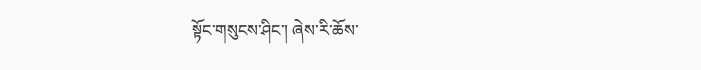སྟོང་གསུངས་ཤིང་། ཞེས་རི་ཆོས་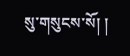སུ་གསུངས་སོ། །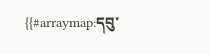{{#arraymap:དབུ་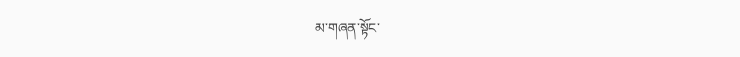མ་གཞན་སྟོང་